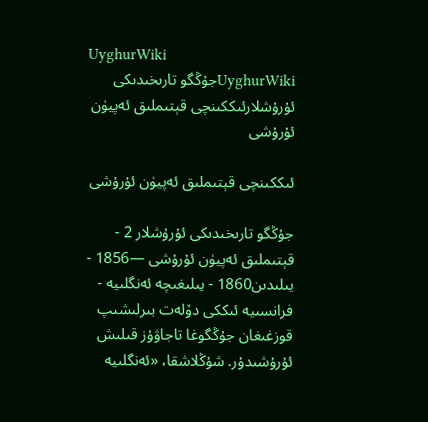UyghurWiki
UyghurWikiجۇڭگو تارىخىدىكى ئۇرۇشلارئىككىنچى قېتىملىق ئەپيۈن ئۇرۇشى

ئىككىنچى قېتىملىق ئەپيۈن ئۇرۇشى

جۇڭگو تارىخىدىكى ئۇرۇشلار 2 - قېتىملىق ئەپيۈن ئۇرۇشى —1856 - يىلىدىن1860 - يىلىغىچە ئەنگلىيە - فرانسىيە ئىككى دۆلەت بىرلىشىپ قوزغىغان جۇڭگوغا تاجاۋۇز قىلىش ئۇرۇشىدۇر. شۇڭلاشقا، «ئەنگلىيە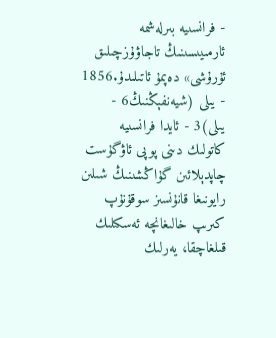- فرانسىيە بىرلەشمە ئارمىيىسىنىڭ تاجاۋۇزچىلىق ئۇرۇشى» دەپمۇ ئاتىلىدۇ.1856 - يىلى (شيەنفېڭنىڭ6 - يىلى)3 - ئايدا فرانسىيە كاتولىك دىنى پوپى ئاۋگۇست چاپدېلائىن گۇاڭشىنىڭ شىلىن رايونىغا قانۇنسىز سوقۇنۇپ كىرىپ خالىغانچە ئەسكىلىك قىلغاچقا، يەرلىك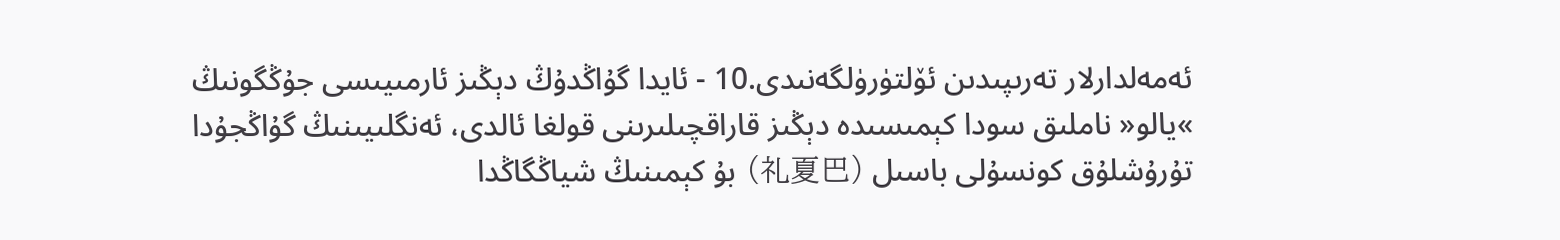ئەمەلدارلار تەرىپىدىن ئۆلتۈرۈلگەنىدى.10 - ئايدا گۇاڭدۇڭ دېڭىز ئارمىيىسى جۇڭگونىڭ »يالو« ناملىق سودا كېمىسىدە دېڭىز قاراقچىلىرىنى قولغا ئالدى، ئەنگلىيىنىڭ گۇاڭجۇدا تۇرۇشلۇق كونسۇلى باسىل (礼夏巴) بۇ كېمىنىڭ شياڭگاڭدا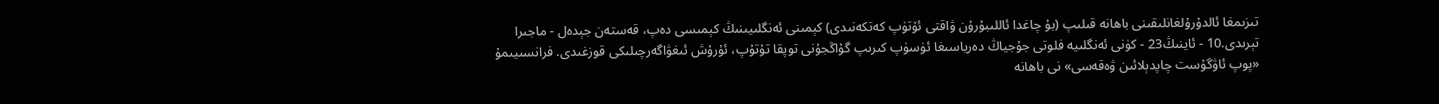تىزىمغا ئالدۇرۇلغانلىقىنى باھانە قىلىپ (بۇ چاغدا ئاللىبۇرۇن ۋاقتى ئۆتۈپ كەتكەنىدى) كېمىنى ئەنگلىيىنىڭ كېمىسى دەپ، قەستەن جېدەل - ماجىرا تېرىدى.10 - ئاينىڭ23 - كۈنى ئەنگلىيە فلوتى جۇجياڭ دەرياسىغا ئۈسۈپ كىرىپ گۇاڭجۇنى توپقا تۇتۇپ، ئۇرۇش ئىغۋاگەرچىلىكى قوزغىدى. فرانسىيىمۇ «پوپ ئاۋگۇست چاپدېلائىن ۋەقەسى» نى باھانە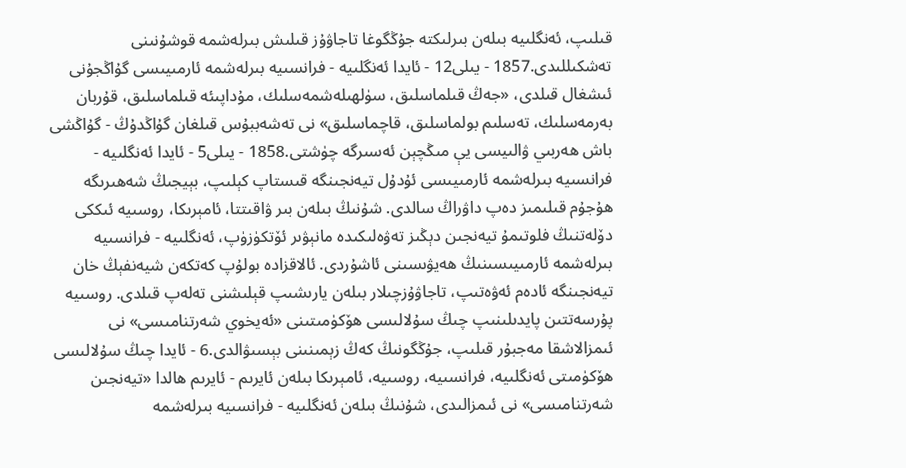قىلىپ، ئەنگلىيە بىلەن بىرلىكتە جۇڭگوغا تاجاۋۇز قىلىش بىرلەشمە قوشۇنىنى تەشكىللىدى.1857 - يىلى12 - ئايدا ئەنگلىيە - فرانسىيە بىرلەشمە ئارمىيىسى گۇاڭجۇنى ئىشغال قىلدى، «جەڭ قىلماسلىق، سۈلھىلەشمەسلىك، مۇداپىئە قىلماسلىق، قۇربان بەرمەسلىك، تەسلىم بولماسلىق، قاچماسلىق» نى تەشەببۇس قىلغان گۇاڭدۇڭ - گۇاڭشى باش ھەربىي ۋالىيسى يې مىڭچېن ئەسىرگە چۈشتى.1858 - يىلى5 - ئايدا ئەنگلىيە - فرانسىيە بىرلەشمە ئارمىيىسى ئۇدۇل تيەنجىنگە قىستاپ كېلىپ، بېيجىڭ شەھىرىگە ھۇجۇم قىلىمىز دەپ داۋراڭ سالدى. شۇنىڭ بىلەن بىر ۋاقىتتا، ئامېرىكا، روسىيە ئىككى دۆلەتنىڭ فلوتىمۇ تيەنجىن دېڭىز تەۋەلىكىدە مانېۋىر ئۆتكۈزۈپ، ئەنگلىيە - فرانسىيە بىرلەشمە ئارمىيىسىنىڭ ھەيۋىسىنى ئاشۇردى. ئالاقزادە بولۇپ كەتكەن شيەنفېڭ خان تيەنجىنگە ئادەم ئەۋەتىپ، تاجاۋۇزچىلار بىلەن يارىشىپ قېلىشنى تەلەپ قىلدى. روسىيە پۇرسەتتىن پايدىلىنىپ چىڭ سۇلالىسى ھۆكۈمىتىنى «ئەيخوي شەرتنامىسى» نى ئىمزالاشقا مەجبۇر قىلىپ، جۇڭگونىڭ كەڭ زېمىنىنى بېسىۋالدى.6 - ئايدا چىڭ سۇلالىسى ھۆكۈمىتى ئەنگلىيە، فرانسىيە، روسىيە، ئامېرىكا بىلەن ئايرىم - ئايرىم ھالدا «تيەنجىن شەرتنامىسى» نى ئىمزالىدى، شۇنىڭ بىلەن ئەنگلىيە - فرانسىيە بىرلەشمە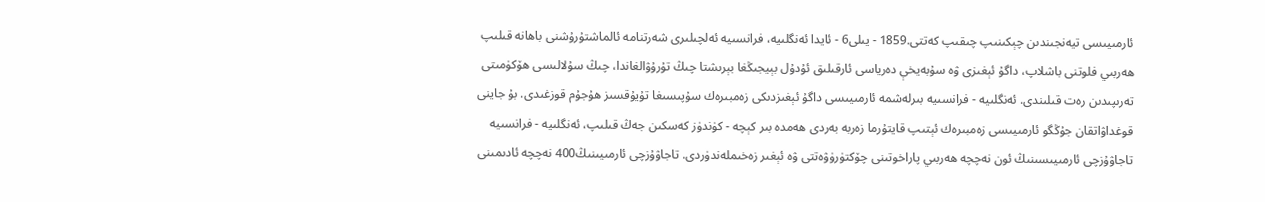ئارمىيىسى تيەنجىندىن چېكىنىپ چىقىپ كەتتى.1859 - يىلى6 - ئايدا ئەنگلىيە، فرانسىيە ئەلچىلىرى شەرتنامە ئالماشتۇرۇشنى باھانە قىلىپ ھەربىي فلوتنى باشلاپ، داگۇ ئېغىزى ۋە سۇبەيخې دەرياسى ئارقىلىق ئۇدۇل بېيجىڭغا بېرىشتا چىڭ تۇرۇۋالغاندا، چىڭ سۇلالىسى ھۆكۈمىتى تەرىپىدىن رەت قىلىندى. ئەنگلىيە - فرانسىيە بىرلەشمە ئارمىيىسى داگۇ ئېغىزدىكى زەمبىرەك سۇپىسىغا تۇيۇقسىز ھۇجۇم قوزغىدى. بۇ جاينى قوغداۋاتقان جۇڭگو ئارمىيىسى زەمبىرەك ئېتىپ قايتۇرما زەربە بەردى ھەمدە بىر كېچە - كۈندۈز كەسكىن جەڭ قىلىپ، ئەنگلىيە - فرانسىيە تاجاۋۇزچى ئارمىيىسىنىڭ ئون نەچچە ھەربىي پاراخوتىنى چۆكتۈرۈۋەتتى ۋە ئېغىر زەخىملەندۈردى. تاجاۋۇزچى ئارمىيىنىڭ400 نەچچە ئادىمىنى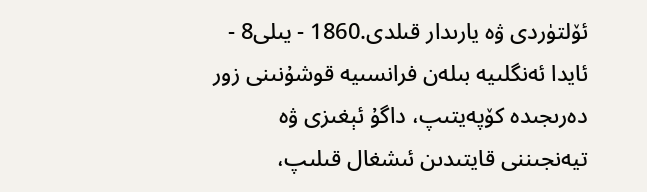ئۆلتۈردى ۋە يارىدار قىلدى.1860 - يىلى8 - ئايدا ئەنگلىيە بىلەن فرانسىيە قوشۇنىنى زور دەرىجىدە كۆپەيتىپ، داگۇ ئېغىزى ۋە تيەنجىننى قايتىدىن ئىشغال قىلىپ،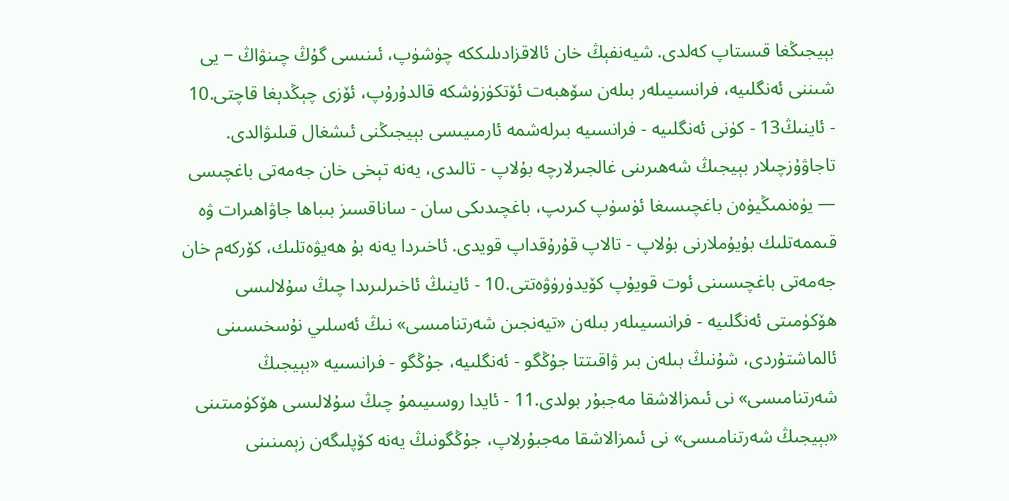بېيجىڭغا قىستاپ كەلدى. شيەنفېڭ خان ئالاقزادىلىككە چۈشۈپ، ئىنىسى گۇڭ چىنۋاڭ − يى شىننى ئەنگلىيە، فرانسىيىلەر بىلەن سۆھبەت ئۆتكۈزۈشكە قالدۇرۇپ، ئۆزى چېڭدېغا قاچتى.10 - ئاينىڭ13 - كۈنى ئەنگلىيە - فرانسىيە بىرلەشمە ئارمىيىسى بېيجىڭنى ئىشغال قىلىۋالدى. تاجاۋۇزچىلار بېيجىڭ شەھىرىنى غالجىرلارچە بۇلاپ - تالىدى، يەنە تېخى خان جەمەتى باغچىسى — يۈەنمىڭيۈەن باغچىسىغا ئۈسۈپ كىرىپ، باغچىدىكى سان - ساناقسىز بىباھا جاۋاھىرات ۋە قىممەتلىك بۇيۇملارنى بۇلاپ - تالاپ قۇرۇقداپ قويدى. ئاخىردا يەنە بۇ ھەيۋەتلىك، كۆركەم خان جەمەتى باغچىسىنى ئوت قويۇپ كۆيدۈرۈۋەتتى.10 - ئاينىڭ ئاخىرلىرىدا چىڭ سۇلالىسى ھۆكۈمىتى ئەنگلىيە - فرانسىيىلەر بىلەن «تيەنجىن شەرتنامىسى» نىڭ ئەسلىي نۇسخىسىنى ئالماشتۇردى، شۇنىڭ بىلەن بىر ۋاقىتتا جۇڭگو - ئەنگلىيە، جۇڭگو - فرانسىيە «بېيجىڭ شەرتنامىسى» نى ئىمزالاشقا مەجبۇر بولدى.11 - ئايدا روسىيىمۇ چىڭ سۇلالىسى ھۆكۈمىتىنى «بېيجىڭ شەرتنامىسى» نى ئىمزالاشقا مەجبۇرلاپ، جۇڭگونىڭ يەنە كۆپلىگەن زېمىنىنى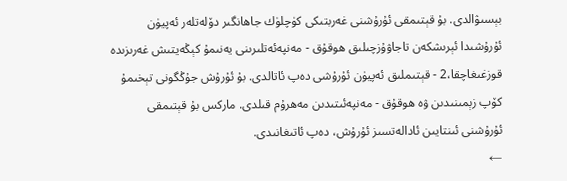بېسىۋالدى. بۇ قېتىمقى ئۇرۇشنى غەربتىكى كۈچلۈك جاھانگىر دۆلەتلەر ئەپيۈن ئۇرۇشىدا ئېرىشكەن تاجاۋۇزچىلىق ھوقۇق - مەنپەئەتلىرىنى يەنىمۇ كېڭەيتىش غەرىزىدە قوزغىغاچقا،2 - قېتىملىق ئەپيۈن ئۇرۇشى دەپ ئاتالدى. بۇ ئۇرۇش جۇڭگونى تېخىمۇ كۆپ زېمىنىدىن ۋە ھوقۇق - مەنپەئىتىدىن مەھرۇم قىلدى. ماركس بۇ قېتىمقى ئۇرۇشنى ئىنتايىن ئادالەتسىز ئۇرۇش، دەپ ئاتىغانىدى.
←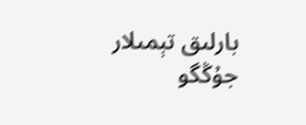بارلىق تېمىلار جۇڭگو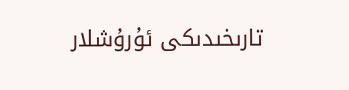تارىخىدىكى ئۇرۇشلار